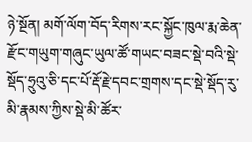ཉེ་སྔོན། མགོ་ལོག་བོད་རིགས་རང་སྐྱོང་ཁུལ་རྨ་ཆེན་རྫོང་གཡུག་གཞུང་ཡུལ་ཚོ་གཡང་བཟང་སྡེ་བའི་སྡེ་སྡོད་ཧྲུའུ་ཅི་དང་པོ་རྡོ་རྗེ་དབང་གྲགས་དང་སྡེ་སྡོད་རུ་མི་རྣམས་ཀྱིས་སྡེ་མི་ཚོར་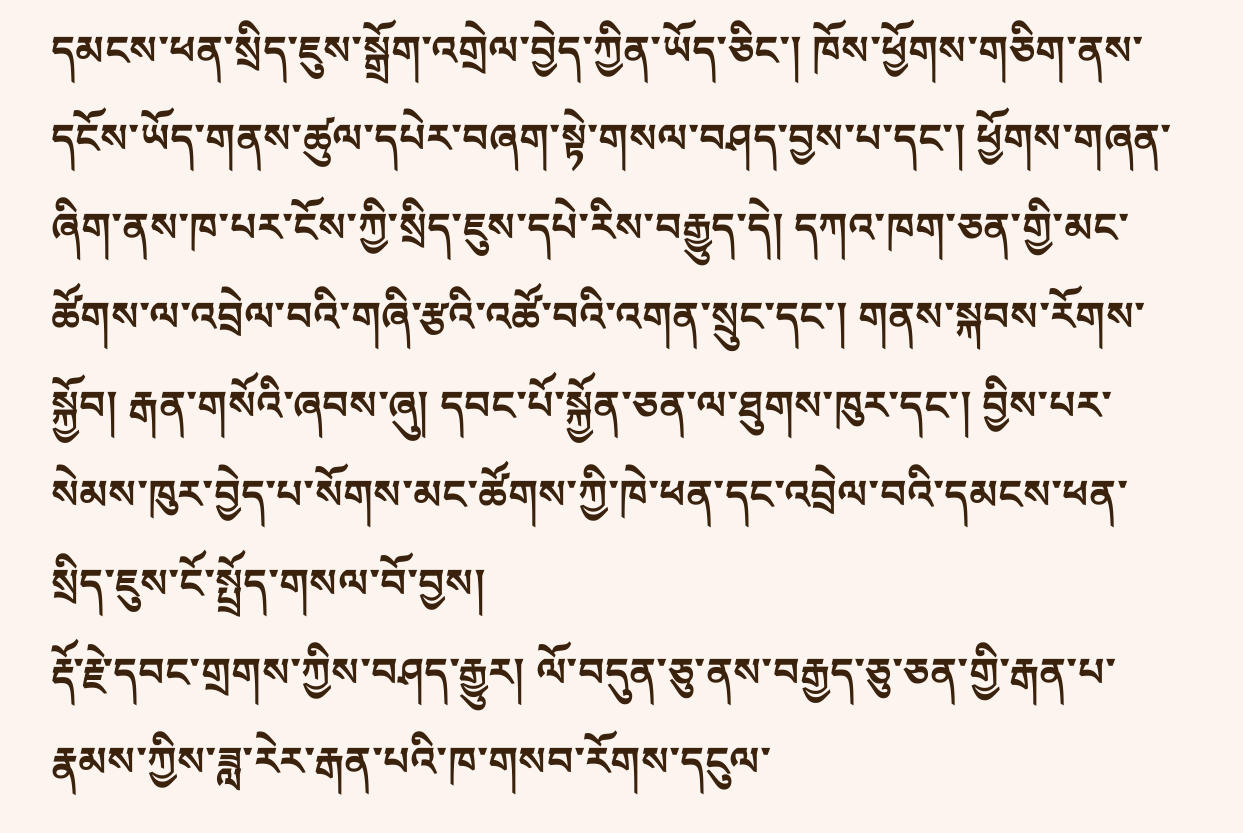དམངས་ཕན་སྲིད་ཇུས་སྒྲོག་འགྲེལ་བྱེད་ཀྱིན་ཡོད་ཅིང་། ཁོས་ཕྱོགས་གཅིག་ནས་དངོས་ཡོད་གནས་ཚུལ་དཔེར་བཞག་སྟེ་གསལ་བཤད་བྱས་པ་དང་། ཕྱོགས་གཞན་ཞིག་ནས་ཁ་པར་ངོས་ཀྱི་སྲིད་ཇུས་དཔེ་རིས་བརྒྱུད་དེ། དཀའ་ཁག་ཅན་གྱི་མང་ཚོགས་ལ་འབྲེལ་བའི་གཞི་རྩའི་འཚོ་བའི་འགན་སྲུང་དང་། གནས་སྐབས་རོགས་སྐྱོབ། རྒན་གསོའི་ཞབས་ཞུ། དབང་པོ་སྐྱོན་ཅན་ལ་ཐུགས་ཁུར་དང་། བྱིས་པར་སེམས་ཁུར་བྱེད་པ་སོགས་མང་ཚོགས་ཀྱི་ཁེ་ཕན་དང་འབྲེལ་བའི་དམངས་ཕན་སྲིད་ཇུས་ངོ་སྤྲོད་གསལ་བོ་བྱས།
རྡོ་རྗེ་དབང་གྲགས་ཀྱིས་བཤད་རྒྱུར། ལོ་བདུན་ཅུ་ནས་བརྒྱད་ཅུ་ཅན་གྱི་རྒན་པ་རྣམས་ཀྱིས་ཟླ་རེར་རྒན་པའི་ཁ་གསབ་རོགས་དངུལ་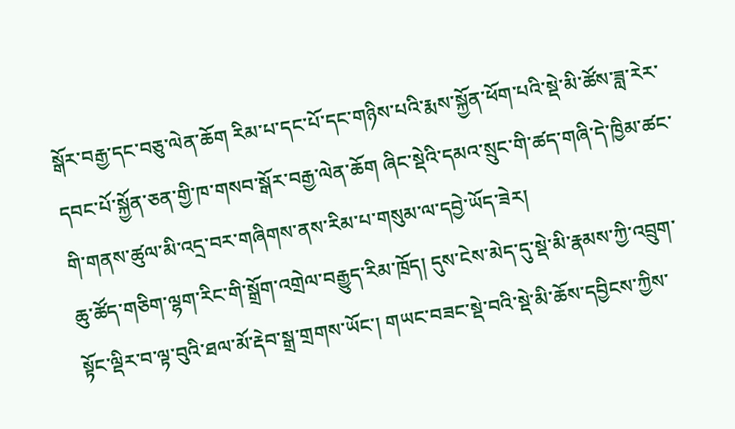སྒོར་བརྒྱ་དང་བཅུ་ལེན་ཆོག རིམ་པ་དང་པོ་དང་གཉིས་པའི་རྨས་སྐྱོན་ཕོག་པའི་སྡེ་མི་ཚོས་ཟླ་རེར་དབང་པོ་སྐྱོན་ཅན་གྱི་ཁ་གསབ་སྒོར་བརྒྱ་ལེན་ཆོག ཞིང་སྡེའི་དམའ་སྲུང་གི་ཚད་གཞི་དེ་ཁྱིམ་ཚང་གི་གནས་ཚུལ་མི་འདྲ་བར་གཞིགས་ནས་རིམ་པ་གསུམ་ལ་དབྱེ་ཡོད་ཟེར།
ཆུ་ཚོད་གཅིག་ལྷག་རིང་གི་སྒྲོག་འགྲེལ་བརྒྱུད་རིམ་ཁྲོད། དུས་ངེས་མེད་དུ་སྡེ་མི་རྣམས་ཀྱི་འབྲུག་སྟོང་ལྡིར་བ་ལྟ་བུའི་ཐལ་མོ་རྡེབ་སྒྲ་གྲགས་ཡོང་། གཡང་བཟང་སྡེ་བའི་སྡེ་མི་ཆོས་དབྱིངས་ཀྱིས་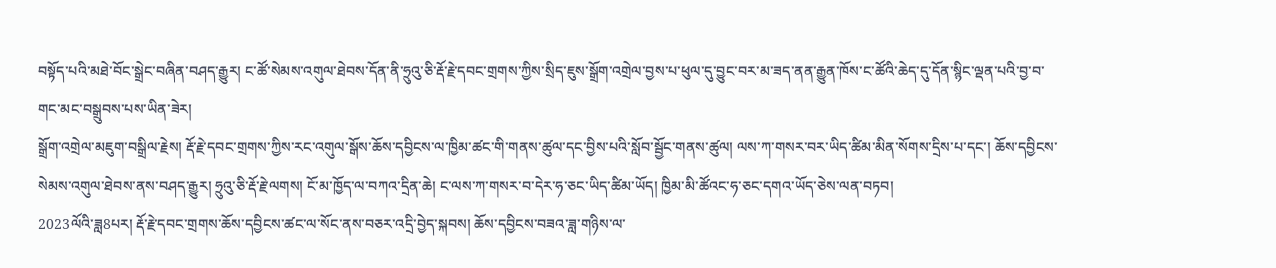བསྟོད་པའི་མཐེ་བོང་སྒྲེང་བཞིན་བཤད་རྒྱུར། ང་ཚོ་སེམས་འགུལ་ཐེབས་དོན་ནི་ཧྲུའུ་ཅི་རྡོ་རྗེ་དབང་གྲགས་ཀྱིས་སྲིད་ཇུས་སྒྲོག་འགྲེལ་བྱས་པ་ཕུལ་དུ་བྱུང་བར་མ་ཟད་ནན་རྒྱུན་ཁོས་ང་ཚོའི་ཆེད་དུ་དོན་སྙིང་ལྡན་པའི་བྱ་བ་གང་མང་བསྒྲུབས་པས་ཡིན་ཟེར།
སྒྲོག་འགྲེལ་མཇུག་བསྒྲིལ་རྗེས། རྡོ་རྗེ་དབང་གྲགས་ཀྱིས་རང་འགུལ་སྒོས་ཆོས་དབྱིངས་ལ་ཁྱིམ་ཚང་གི་གནས་ཚུལ་དང་བྱིས་པའི་སློབ་སྦྱོང་གནས་ཚུལ། ལས་ཀ་གསར་བར་ཡིད་ཚིམ་མིན་སོགས་དྲིས་པ་དང་། ཆོས་དབྱིངས་སེམས་འགུལ་ཐེབས་ནས་བཤད་རྒྱུར། ཧྲུའུ་ཅི་རྡོ་རྗེ་ལགས། ངོ་མ་ཁྱོད་ལ་བཀའ་དྲིན་ཆེ། ང་ལས་ཀ་གསར་བ་དེར་ཧ་ཅང་ཡིད་ཚིམ་ཡོད། ཁྱིམ་མི་ཚོའང་ཧ་ཅང་དགའ་ཡོད་ཅེས་ལན་བཏབ།
2023ལོའི་ཟླ8པར། རྡོ་རྗེ་དབང་གྲགས་ཆོས་དབྱིངས་ཚང་ལ་སོང་ནས་བཅར་འདྲི་བྱེད་སྐབས། ཆོས་དབྱིངས་བཟའ་ཟླ་གཉིས་ལ་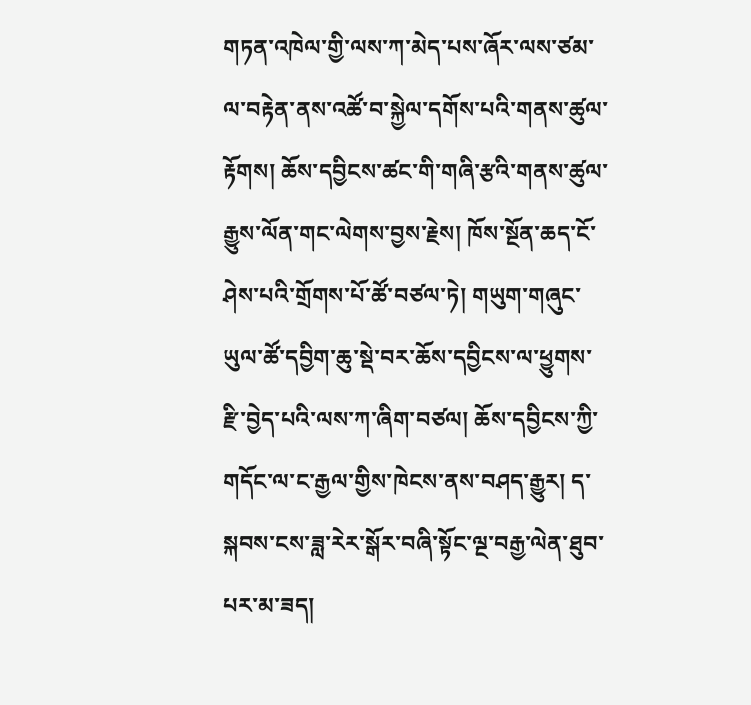གཏན་འཁེལ་གྱི་ལས་ཀ་མེད་པས་ཞོར་ལས་ཙམ་ལ་བརྟེན་ནས་འཚོ་བ་སྐྱེལ་དགོས་པའི་གནས་ཚུལ་རྟོགས། ཆོས་དབྱིངས་ཚང་གི་གཞི་རྩའི་གནས་ཚུལ་རྒྱུས་ལོན་གང་ལེགས་བྱས་རྗེས། ཁོས་སྔོན་ཆད་ངོ་ཤེས་པའི་གྲོགས་པོ་ཚོ་བཙལ་ཏེ། གཡུག་གཞུང་ཡུལ་ཚོ་དབྱིག་ཆུ་སྡེ་བར་ཆོས་དབྱིངས་ལ་ཕྱུགས་རྫི་བྱེད་པའི་ལས་ཀ་ཞིག་བཙལ། ཆོས་དབྱིངས་ཀྱི་གདོང་ལ་ང་རྒྱལ་གྱིས་ཁེངས་ནས་བཤད་རྒྱུར། ད་སྐབས་ངས་ཟླ་རེར་སྒོར་བཞི་སྟོང་ལྔ་བརྒྱ་ལེན་ཐུབ་པར་མ་ཟད།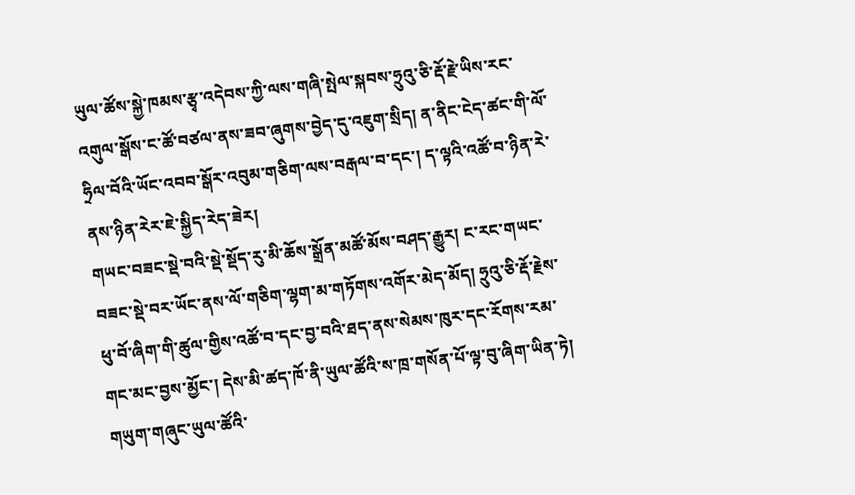ཡུལ་ཚོས་སྐྱེ་ཁམས་རྩྭ་འདེབས་ཀྱི་ལས་གཞི་སྤེལ་སྐབས་ཧྲུའུ་ཅི་རྡོ་རྗེ་ཡིས་རང་འགུལ་སྒོས་ང་ཚོ་བཙལ་ནས་ཟབ་ཞུགས་བྱེད་དུ་འཇུག་སྲིད། ན་ནིང་ངེད་ཚང་གི་ལོ་ཧྲིལ་བོའི་ཡོང་འབབ་སྒོར་འབུམ་གཅིག་ལས་བརྒལ་བ་དང་། ད་ལྟའི་འཚོ་བ་ཉིན་རེ་ནས་ཉིན་རེར་ཇེ་སྐྱིད་རེད་ཟེར།
གཡང་བཟང་སྡེ་བའི་སྡེ་སྡོད་རུ་མི་ཆོས་སྒྲོན་མཚོ་མོས་བཤད་རྒྱུར། ང་རང་གཡང་བཟང་སྡེ་བར་ཡོང་ནས་ལོ་གཅིག་ལྷག་མ་གཏོགས་འགོར་མེད་མོད། ཧྲུའུ་ཅི་རྡོ་རྗེས་ཕུ་བོ་ཞིག་གི་ཚུལ་གྱིས་འཚོ་བ་དང་བྱ་བའི་ཐད་ནས་སེམས་ཁུར་དང་རོགས་རམ་གང་མང་བྱས་མྱོང་། དེས་མི་ཚད་ཁོ་ནི་ཡུལ་ཚོའི་ས་ཁྲ་གསོན་པོ་ལྟ་བུ་ཞིག་ཡིན་ཏེ། གཡུག་གཞུང་ཡུལ་ཚོའི་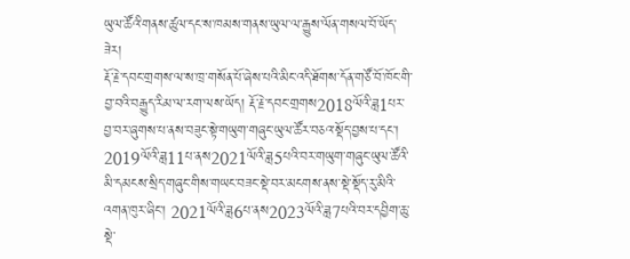ཡུལ་ཚོའི་གནས་ཚུལ་དང་ས་ཁམས་གནས་ཡུལ་ལ་རྒྱུས་ལོན་གསལ་བོ་ཡོད་ཟེར།
རྡོ་རྗེ་དབང་གྲགས་ལ་ས་ཁྲ་གསོན་པོ་ཞེས་པའི་མིང་འདི་ཐོགས་དོན་གཙོ་བོ་ཁོང་གི་བྱ་བའི་བརྒྱུད་རིམ་ལ་རག་ལས་ཡོད། རྡོ་རྗེ་དབང་གྲགས2018ལོའི་ཟླ1པར་བྱ་བར་ཞུགས་པ་ནས་བཟུང་སྟེ་གཡུག་གཞུང་ཡུལ་ཚོར་བཅའ་སྡོད་བྱས་པ་དང་། 2019ལོའི་ཟླ11པ་ནས2021ལོའི་ཟླ5པའི་བར་གཡུག་གཞུང་ཡུལ་ཚོའི་མི་དམངས་སྲིད་གཞུང་གིས་གཡང་བཟང་སྡེ་བར་མངགས་ནས་སྡེ་སྡོད་རུ་མིའི་འགན་ཁུར་ཞིང་། 2021ལོའི་ཟླ6པ་ནས2023ལོའི་ཟླ7པའི་བར་དབྱིག་ཆུ་སྡེ་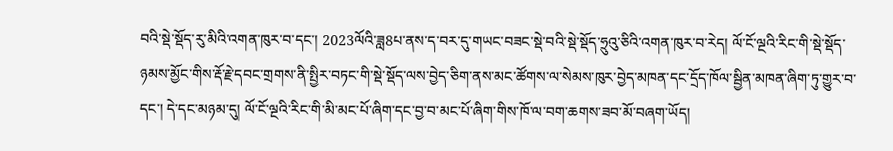བའི་སྡེ་སྡོད་རུ་མིའི་འགན་ཁུར་བ་དང་། 2023ལོའི་ཟླ8པ་ནས་ད་བར་དུ་གཡང་བཟང་སྡེ་བའི་སྡེ་སྡོད་ཧྲུའུ་ཅིའི་འགན་ཁུར་བ་རེད། ལོ་ངོ་ལྔའི་རིང་གི་སྡེ་སྡོད་ཉམས་མྱོང་གིས་རྡོ་རྗེ་དབང་གྲགས་ནི་སྤྱིར་བཏང་གི་སྡེ་སྡོད་ལས་བྱེད་ཅིག་ནས་མང་ཚོགས་ལ་སེམས་ཁུར་བྱེད་མཁན་དང་དྲོད་ཁོལ་སྦྱིན་མཁན་ཞིག་ཏུ་གྱུར་བ་དང་། དེ་དང་མཉམ་དུ། ལོ་ངོ་ལྔའི་རིང་གི་མི་མང་པོ་ཞིག་དང་བྱ་བ་མང་པོ་ཞིག་གིས་ཁོ་ལ་བག་ཆགས་ཟབ་མོ་བཞག་ཡོད།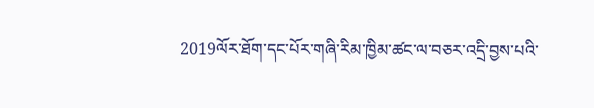2019ལོར་ཐོག་དང་པོར་གཞི་རིམ་ཁྱིམ་ཚང་ལ་བཅར་འདྲི་བྱས་པའི་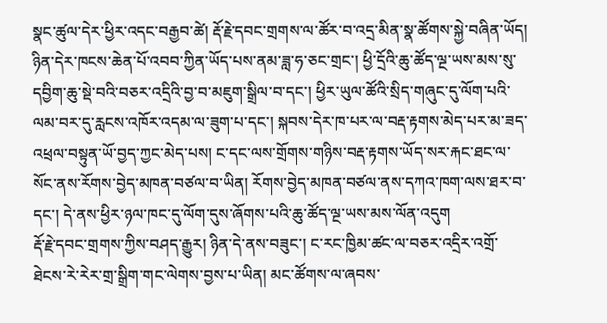སྣང་ཚུལ་དེར་ཕྱིར་འདང་བརྒྱབ་ཚེ། རྡོ་རྗེ་དབང་གྲགས་ལ་ཚོར་བ་འདྲ་མིན་སྣ་ཚོགས་སྐྱེ་བཞིན་ཡོད། ཉིན་དེར་ཁངས་ཆེན་པོ་འབབ་ཀྱིན་ཡོད་པས་ནམ་ཟླ་ཧ་ཅང་གྲང་། ཕྱི་དྲོའི་ཆུ་ཚོད་ལྔ་ཡས་མས་སུ་དབྱིག་ཆུ་སྡེ་བའི་བཅར་འདྲིའི་བྱ་བ་མཇུག་སྒྲིལ་བ་དང་། ཕྱིར་ཡུལ་ཚོའི་སྲིད་གཞུང་དུ་ལོག་པའི་ལམ་བར་དུ་རླངས་འཁོར་འདམ་ལ་ཟུག་པ་དང་། སྐབས་དེར་ཁ་པར་ལ་བརྡ་རྟགས་མེད་པར་མ་ཟད་འཕྲལ་བསྟུན་ཡོ་བྱད་ཀྱང་མེད་པས། ང་དང་ལས་གྲོགས་གཉིས་བརྡ་རྟགས་ཡོད་སར་རྐང་ཐང་ལ་སོང་ནས་རོགས་བྱེད་མཁན་བཙལ་བ་ཡིན། རོགས་བྱེད་མཁན་བཙལ་ནས་དཀའ་ཁག་ལས་ཐར་བ་དང་། དེ་ནས་ཕྱིར་ཉལ་ཁང་དུ་ལོག་དུས་ཞོགས་པའི་ཆུ་ཚོད་ལྔ་ཡས་མས་ལོན་འདུག
རྡོ་རྗེ་དབང་གྲགས་ཀྱིས་བཤད་རྒྱུར། ཉིན་དེ་ནས་བཟུང་། ང་རང་ཁྱིམ་ཚང་ལ་བཅར་འདྲིར་འགྲོ་ཐེངས་རེ་རེར་གྲ་སྒྲིག་གང་ལེགས་བྱས་པ་ཡིན། མང་ཚོགས་ལ་ཞབས་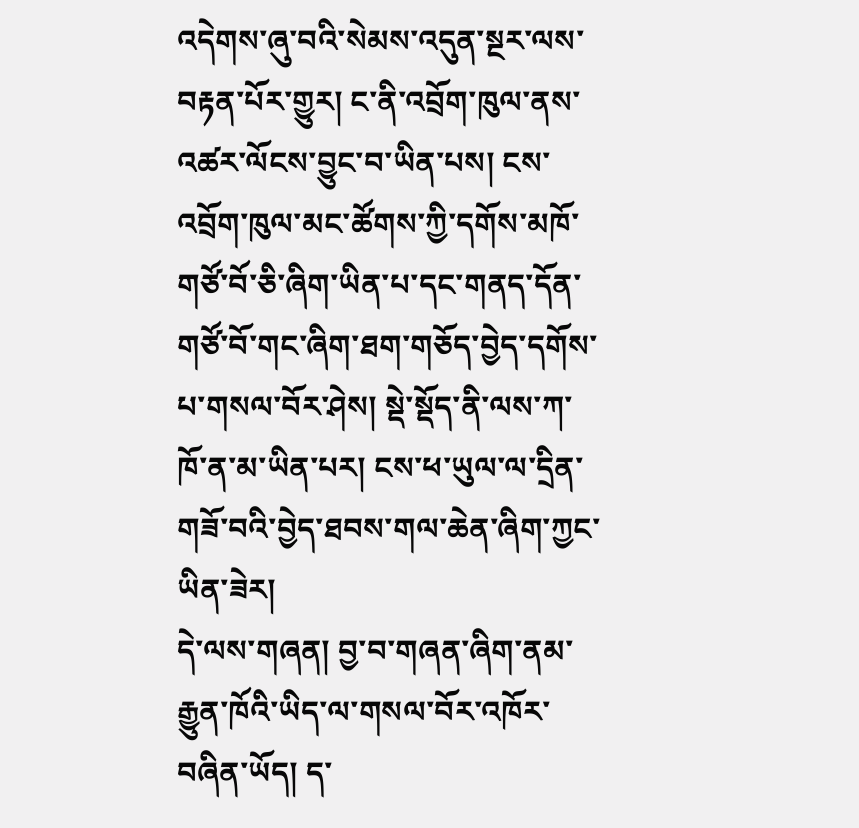འདེགས་ཞུ་བའི་སེམས་འདུན་སྔར་ལས་བརྟན་པོར་གྱུར། ང་ནི་འབྲོག་ཁུལ་ནས་འཚར་ལོངས་བྱུང་བ་ཡིན་པས། ངས་འབྲོག་ཁུལ་མང་ཚོགས་ཀྱི་དགོས་མཁོ་གཙོ་བོ་ཅི་ཞིག་ཡིན་པ་དང་གནད་དོན་གཙོ་བོ་གང་ཞིག་ཐག་གཅོད་བྱེད་དགོས་པ་གསལ་བོར་ཤེས། སྡེ་སྡོད་ནི་ལས་ཀ་ཁོ་ན་མ་ཡིན་པར། ངས་ཕ་ཡུལ་ལ་དྲིན་གཟོ་བའི་བྱེད་ཐབས་གལ་ཆེན་ཞིག་ཀྱང་ཡིན་ཟེར།
དེ་ལས་གཞན། བྱ་བ་གཞན་ཞིག་ནམ་རྒྱུན་ཁོའི་ཡིད་ལ་གསལ་བོར་འཁོར་བཞིན་ཡོད། ད་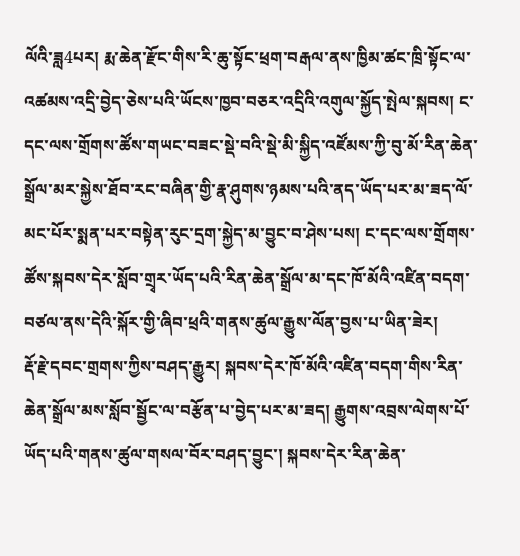ལོའི་ཟླ4པར། རྨ་ཆེན་རྫོང་གིས་རི་ཆུ་སྟོང་ཕྲག་བརྒལ་ནས་ཁྱིམ་ཚང་ཁྲི་སྟོང་ལ་འཚམས་འདྲི་བྱེད་ཅེས་པའི་ཡོངས་ཁྱབ་བཅར་འདྲིའི་འགུལ་སྐྱོད་སྤེལ་སྐབས། ང་དང་ལས་གྲོགས་ཚོས་གཡང་བཟང་སྡེ་བའི་སྡེ་མི་སྐྱིད་འཛོམས་ཀྱི་བུ་མོ་རིན་ཆེན་སྒྲོལ་མར་སྐྱེས་ཐོབ་རང་བཞིན་གྱི་རྣ་ཤུགས་ཉམས་པའི་ནད་ཡོད་པར་མ་ཟད་ལོ་མང་པོར་སྨན་པར་བསྟེན་རུང་དྲག་སྐྱེད་མ་བྱུང་བ་ཤེས་པས། ང་དང་ལས་གྲོགས་ཚོས་སྐབས་དེར་སློབ་གྲྭར་ཡོད་པའི་རིན་ཆེན་སྒྲོལ་མ་དང་ཁོ་མོའི་འཛིན་བདག་བཙལ་ནས་དེའི་སྐོར་གྱི་ཞིབ་ཕྲའི་གནས་ཚུལ་རྒྱུས་ལོན་བྱས་པ་ཡིན་ཟེར།
རྡོ་རྗེ་དབང་གྲགས་ཀྱིས་བཤད་རྒྱུར། སྐབས་དེར་ཁོ་མོའི་འཛིན་བདག་གིས་རིན་ཆེན་སྒྲོལ་མས་སློབ་སྦྱོང་ལ་བརྩོན་པ་བྱེད་པར་མ་ཟད། རྒྱུགས་འབྲས་ལེགས་པོ་ཡོད་པའི་གནས་ཚུལ་གསལ་བོར་བཤད་བྱུང་། སྐབས་དེར་རིན་ཆེན་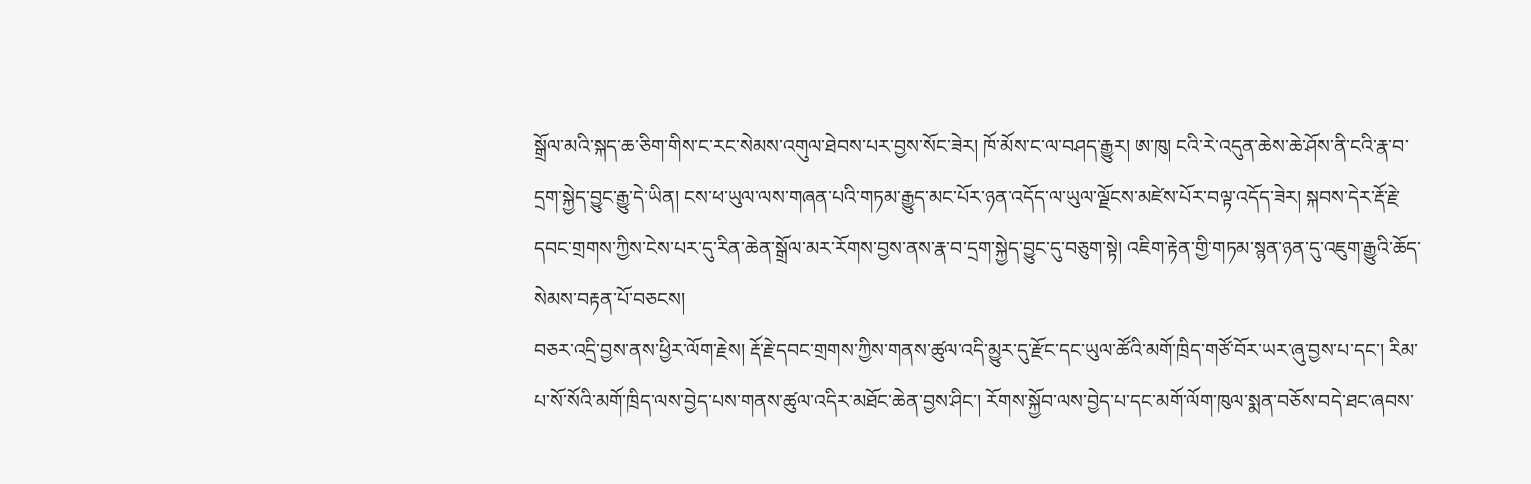སྒྲོལ་མའི་སྐད་ཆ་ཅིག་གིས་ང་རང་སེམས་འགུལ་ཐེབས་པར་བྱས་སོང་ཟེར། ཁོ་མོས་ང་ལ་བཤད་རྒྱུར། ཨ་ཁུ། ངའི་རེ་འདུན་ཆེས་ཆེ་ཤོས་ནི་ངའི་རྣ་བ་དྲག་སྐྱེད་བྱུང་རྒྱུ་དེ་ཡིན། ངས་ཕ་ཡུལ་ལས་གཞན་པའི་གཏམ་རྒྱུད་མང་པོར་ཉན་འདོད་ལ་ཡུལ་ལྗོངས་མཛེས་པོར་བལྟ་འདོད་ཟེར། སྐབས་དེར་རྡོ་རྗེ་དབང་གྲགས་ཀྱིས་ངེས་པར་དུ་རིན་ཆེན་སྒྲོལ་མར་རོགས་བྱས་ནས་རྣ་བ་དྲག་སྐྱེད་བྱུང་དུ་བཅུག་སྟེ། འཇིག་རྟེན་གྱི་གཏམ་སྙན་ཉན་དུ་འཇུག་རྒྱུའི་ཆོད་སེམས་བརྟན་པོ་བཅངས།
བཅར་འདྲི་བྱས་ནས་ཕྱིར་ལོག་རྗེས། རྡོ་རྗེ་དབང་གྲགས་ཀྱིས་གནས་ཚུལ་འདི་མྱུར་དུ་རྫོང་དང་ཡུལ་ཚོའི་མགོ་ཁྲིད་གཙོ་བོར་ཡར་ཞུ་བྱས་པ་དང་། རིམ་པ་སོ་སོའི་མགོ་ཁྲིད་ལས་བྱེད་པས་གནས་ཚུལ་འདིར་མཐོང་ཆེན་བྱས་ཤིང་། རོགས་སྐྱོབ་ལས་བྱེད་པ་དང་མགོ་ལོག་ཁུལ་སྨན་བཅོས་བདེ་ཐང་ཞབས་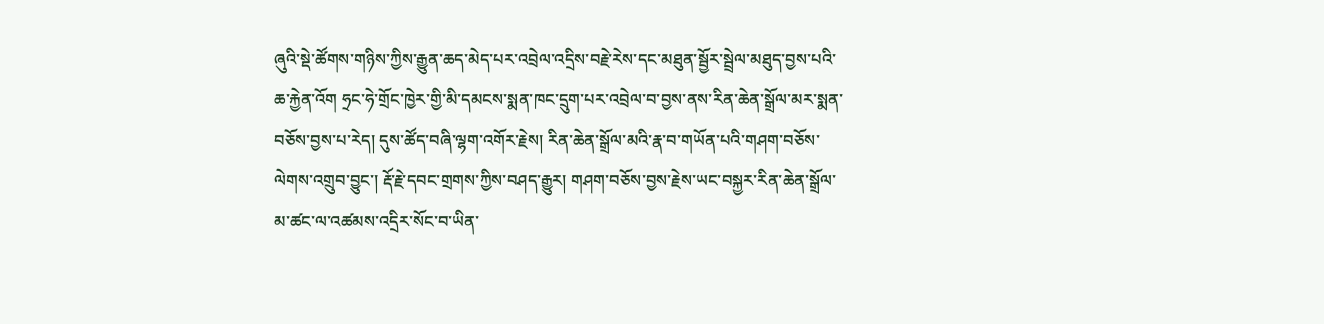ཞུའི་སྡེ་ཚོགས་གཉིས་ཀྱིས་རྒྱུན་ཆད་མེད་པར་འབྲེལ་འདྲིས་བརྗེ་རེས་དང་མཐུན་སྦྱོར་སྦྲེལ་མཐུད་བྱས་པའི་ཆ་རྐྱེན་འོག ཧྲང་ཧེ་གྲོང་ཁྱེར་གྱི་མི་དམངས་སྨན་ཁང་དྲུག་པར་འབྲེལ་བ་བྱས་ནས་རིན་ཆེན་སྒྲོལ་མར་སྨན་བཅོས་བྱས་པ་རེད། དུས་ཚོད་བཞི་ལྷག་འགོར་རྗེས། རིན་ཆེན་སྒྲོལ་མའི་རྣ་བ་གཡོན་པའི་གཤག་བཅོས་ལེགས་འགྲུབ་བྱུང་། རྡོ་རྗེ་དབང་གྲགས་ཀྱིས་བཤད་རྒྱུར། གཤག་བཅོས་བྱས་རྗེས་ཡང་བསྐྱར་རིན་ཆེན་སྒྲོལ་མ་ཚང་ལ་འཚམས་འདྲིར་སོང་བ་ཡིན་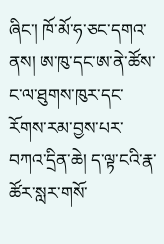ཞིང་། ཁོ་མོ་ཧ་ཅང་དགའ་ནས། ཨ་ཁུ་དང་ཨ་ནེ་ཚོས་ང་ལ་ཐུགས་ཁུར་དང་རོགས་རམ་བྱས་པར་བཀའ་དྲིན་ཆེ། ད་ལྟ་ངའི་རྣ་ཚོར་སླར་གསོ་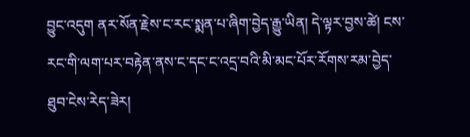བྱུང་འདུག ནར་སོན་རྗེས་ང་རང་སྨན་པ་ཞིག་བྱེད་རྒྱུ་ཡིན། དེ་ལྟར་བྱས་ཚེ། ངས་རང་གི་ལག་པར་བརྟེན་ནས་ང་དང་ང་འདྲ་བའི་མི་མང་པོར་རོགས་རམ་བྱེད་ཐུབ་ངེས་རེད་ཟེར།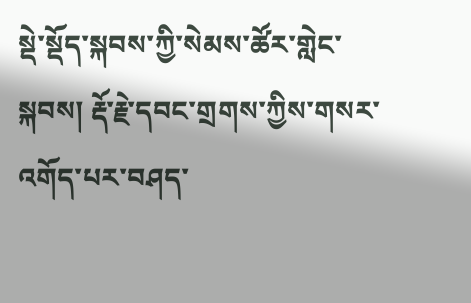སྡེ་སྡོད་སྐབས་ཀྱི་སེམས་ཚོར་གླེང་སྐབས། རྡོ་རྗེ་དབང་གྲགས་ཀྱིས་གསར་འགོད་པར་བཤད་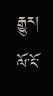རྒྱུར། ལོ་ངོ་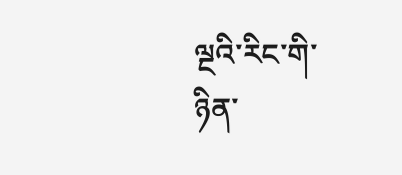ལྔའི་རིང་གི་ཉིན་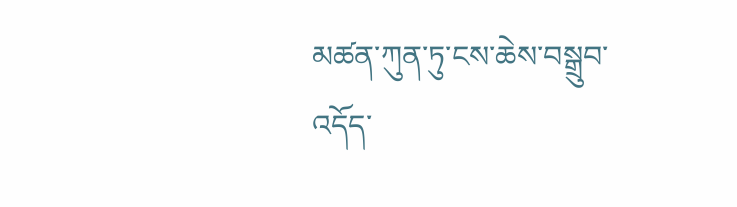མཚན་ཀུན་ཏུ་ངས་ཆེས་བསྒྲུབ་འདོད་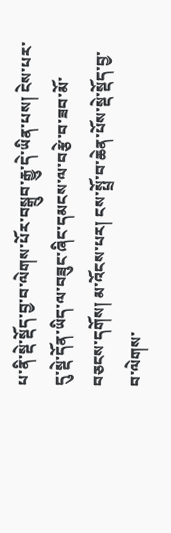པ་ནི་སྡེ་སྡོད་བྱ་བ་ལེགས་པོར་བསྒྲུབ་རྒྱུ་དེ་ཡིན་པས། ངེས་པར་དུ་སྡེ་དོན་ཡིད་ལ་བཟུང་ཞིང་དམངས་ལ་བརྩེ་བ་ཟབ་མོ་བཅངས་དགོས། མ་འོངས་པར། ངས་སྤྲོ་བ་ཆེན་པོས་སྡེ་སྡོད་བྱ་བ་ལེགས་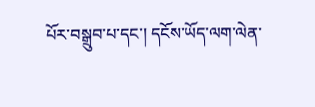པོར་བསྒྲུབ་པ་དང་། དངོས་ཡོད་ལག་ལེན་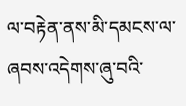ལ་བརྟེན་ནས་མི་དམངས་ལ་ཞབས་འདེགས་ཞུ་བའི་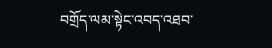བགྲོད་ལམ་སྟེང་འབད་འཐབ་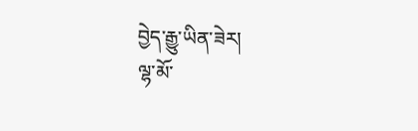བྱེད་རྒྱུ་ཡིན་ཟེར།
ལྷ་མོ་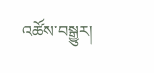འཚོས་བསྒྱུར།